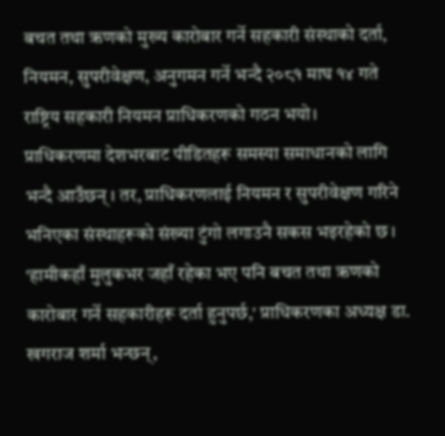बचत तथा ऋणको मुख्य कारोबार गर्ने सहकारी संस्थाको दर्ता, नियमन, सुपरीवेक्षण, अनुगमन गर्ने भन्दै २०८१ माघ १४ गते राष्ट्रिय सहकारी नियमन प्राधिकरणको गठन भयो।
प्राधिकरणमा देशभरबाट पीडितहरू समस्या समाधानको लागि भन्दै आउँछन्। तर, प्राधिकरणलाई नियमन र सुपरीवेक्षण गरिने भनिएका संस्थाहरूको संख्या टुंगो लगाउनै सकस भइरहेको छ।
'हामीकहाँ मुलुकभर जहाँ रहेका भए पनि बचत तथा ऋणको कारोबार गर्ने सहकारीहरू दर्ता हुनुपर्छ,' प्राधिकरणका अध्यक्ष डा. खगराज शर्मा भन्छन्,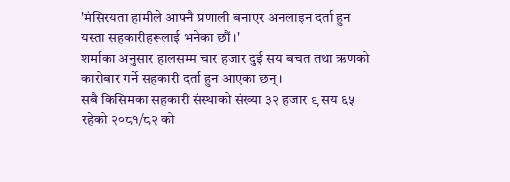'मंसिरयता हामीले आफ्नै प्रणाली बनाएर अनलाइन दर्ता हुन यस्ता सहकारीहरूलाई भनेका छौं।'
शर्माका अनुसार हालसम्म चार हजार दुई सय बचत तथा ऋणको कारोबार गर्ने सहकारी दर्ता हुन आएका छन्।
सबै किसिमका सहकारी संस्थाको संख्या ३२ हजार ९ सय ६५ रहेको २०८१/८२ को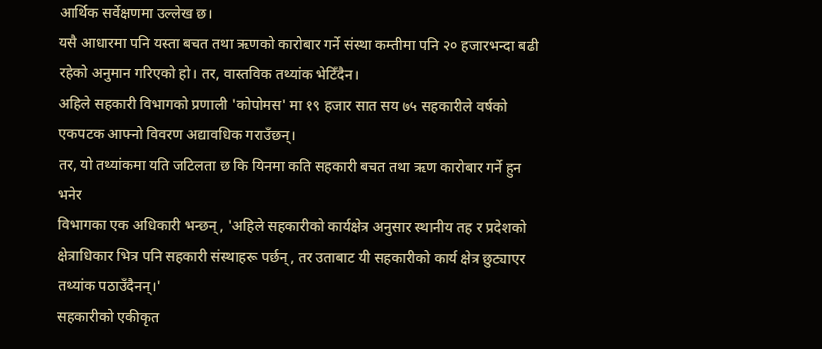आर्थिक सर्वेक्षणमा उल्लेख छ।
यसै आधारमा पनि यस्ता बचत तथा ऋणको कारोबार गर्ने संस्था कम्तीमा पनि २० हजारभन्दा बढी रहेको अनुमान गरिएको हो। तर, वास्तविक तथ्यांक भेटिँदैन।
अहिले सहकारी विभागको प्रणाली 'कोपोमस' मा १९ हजार सात सय ७५ सहकारीले वर्षको एकपटक आफ्नो विवरण अद्यावधिक गराउँछन्।
तर, यो तथ्यांकमा यति जटिलता छ कि यिनमा कति सहकारी बचत तथा ऋण कारोबार गर्ने हुन भनेर
विभागका एक अधिकारी भन्छन्, 'अहिले सहकारीको कार्यक्षेत्र अनुसार स्थानीय तह र प्रदेशको क्षेत्राधिकार भित्र पनि सहकारी संस्थाहरू पर्छन्, तर उताबाट यी सहकारीको कार्य क्षेत्र छुट्याएर तथ्यांक पठाउॅंदैनन्।'
सहकारीको एकीकृत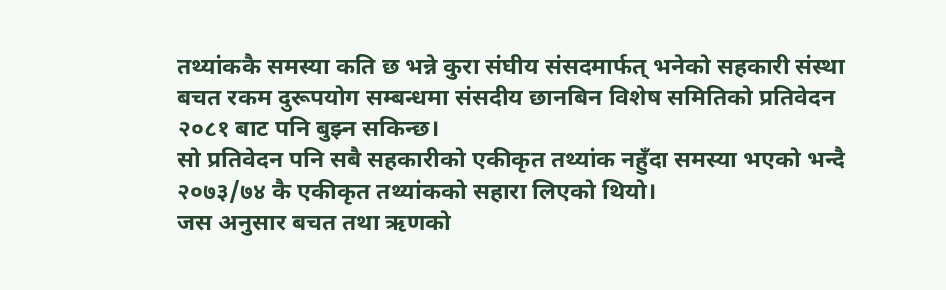तथ्यांककै समस्या कति छ भन्ने कुरा संघीय संसदमार्फत् भनेको सहकारी संस्था बचत रकम दुरूपयोग सम्बन्धमा संसदीय छानबिन विशेष समितिको प्रतिवेदन २०८१ बाट पनि बुझ्न सकिन्छ।
सो प्रतिवेदन पनि सबै सहकारीको एकीकृत तथ्यांक नहुँदा समस्या भएको भन्दै २०७३/७४ कै एकीकृत तथ्यांकको सहारा लिएको थियो।
जस अनुसार बचत तथा ऋणको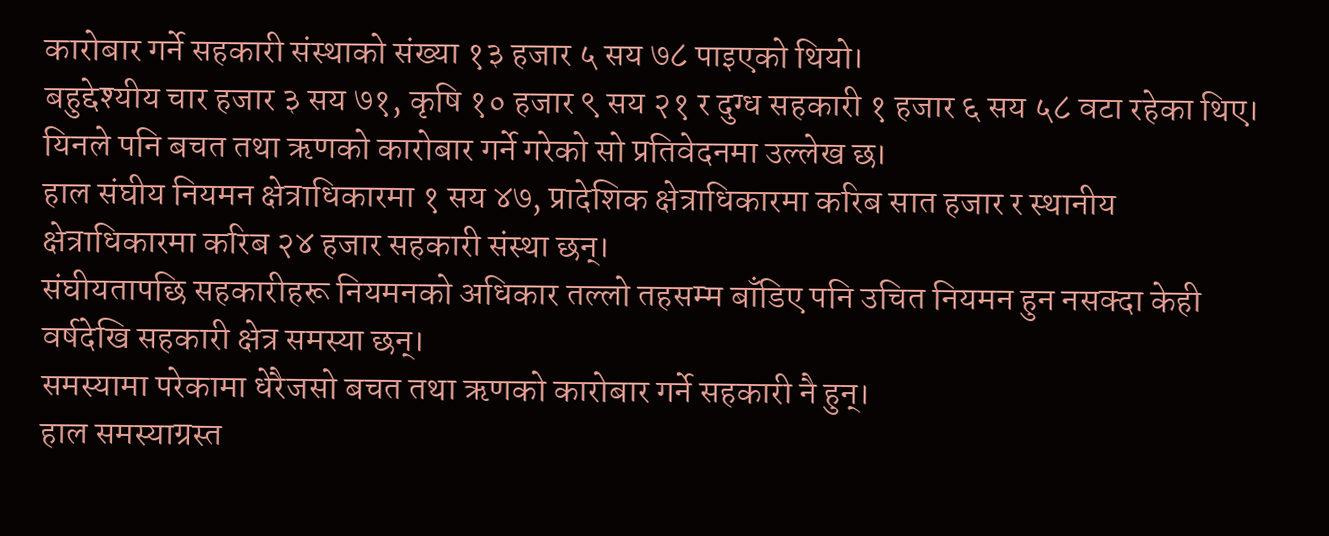कारोबार गर्ने सहकारी संस्थाको संख्या १३ हजार ५ सय ७८ पाइएको थियो।
बहुद्देश्यीय चार हजार ३ सय ७१, कृषि १० हजार ९ सय २१ र दुग्ध सहकारी १ हजार ६ सय ५८ वटा रहेका थिए।
यिनले पनि बचत तथा ऋणको कारोबार गर्ने गरेको सो प्रतिवेदनमा उल्लेख छ।
हाल संघीय नियमन क्षेत्राधिकारमा १ सय ४७, प्रादेशिक क्षेत्राधिकारमा करिब सात हजार र स्थानीय क्षेत्राधिकारमा करिब २४ हजार सहकारी संस्था छन्।
संघीयतापछि सहकारीहरू नियमनको अधिकार तल्लो तहसम्म बाँडिए पनि उचित नियमन हुन नसक्दा केही वर्षदेखि सहकारी क्षेत्र समस्या छन्।
समस्यामा परेकामा धेरैजसो बचत तथा ऋणको कारोबार गर्ने सहकारी नै हुन्।
हाल समस्याग्रस्त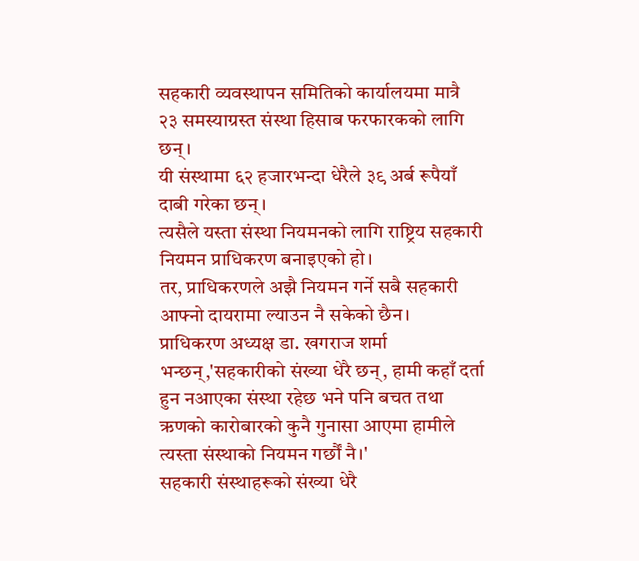सहकारी व्यवस्थापन समितिको कार्यालयमा मात्रै २३ समस्याग्रस्त संस्था हिसाब फरफारकको लागि छन्।
यी संस्थामा ६२ हजारभन्दा धेरैले ३९ अर्ब रूपैयाँ दाबी गरेका छन्।
त्यसैले यस्ता संस्था नियमनको लागि राष्ट्रिय सहकारी नियमन प्राधिकरण बनाइएको हो।
तर, प्राधिकरणले अझै नियमन गर्ने सबै सहकारी आफ्नो दायरामा ल्याउन नै सकेको छैन।
प्राधिकरण अध्यक्ष डा. खगराज शर्मा भन्छन्,'सहकारीको संख्या धेरै छन्, हामी कहाँ दर्ता हुन नआएका संस्था रहेछ भने पनि बचत तथा ऋणको कारोबारको कुनै गुनासा आएमा हामीले त्यस्ता संस्थाको नियमन गर्छौं नै।'
सहकारी संस्थाहरूको संख्या धेरै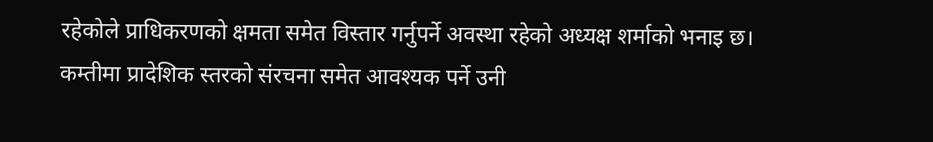रहेकोले प्राधिकरणको क्षमता समेत विस्तार गर्नुपर्ने अवस्था रहेको अध्यक्ष शर्माको भनाइ छ।
कम्तीमा प्रादेशिक स्तरको संरचना समेत आवश्यक पर्ने उनी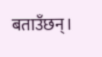बताउँछन्।